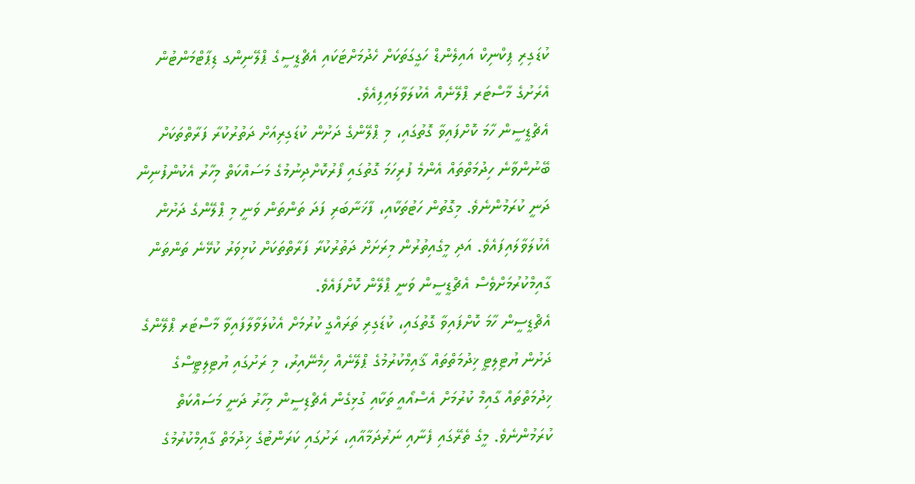ކުޑަގިރި ޕިކްނިކް އައިލެންޑް ހަގީގަތަކަށް ހެދުމަށްޓަކައި އެޗްޑީސީގެ ޕްލޭނިންގ ޑިޕާޓްމަންޓުން އެރަށުގެ މާސްޓަރ ޕްލޭނެއް އެކުލަވާލައިފިއެވެ.
އެޗްޑީސީން ހާމަ ކޮށްފައިވާ ގޮތުގައި، މި ޕްލޭންގެ ދަށުން ކުޑަގިރިއަށް ދަތުރުކުރާ ފަރާތްތަކަށް ބޭނުންވާނެ ހިދުމަތްތައް އެންމެ ފުރިހަމަ ގޮތުގައި ފޯރުކޮށްދިނުމުގެ މަސައްކަތް މިހާރު އެކުންފުނިން ދަނީ ކުރަމުންނެވެ. މިގޮތުން ހަޓުތަކާއި، ފާޚަނާބަރި ފަދަ ތަންތަން ވަނީ މި ޕްލޭންގެ ދަށުން އެކުލަވާލައިފައެވެ. އަދި މީގެއިތުރުން މިރަށަށް ދަތުރުކުރާ ފަރާތްތަކަށް ކުޅިވަރު ކުޅޭނެ ތަންތަން ގާއިމްކުރުމަށްވެސް އެޗްޑީސީން ވަނީ ޕްލޭން ކޮށްފައެވެ.
އެޗްޑީސީން ހާމަ ކޮށްފައިވާ ގޮތުގައި، ކުޑަގިރި ތަރައްގީ ކުރުމަށް އެކުލަވާލާފައިވާ މާސްޓަރ ޕްލޭންގެ ދަށުން ޔުޓިލިޓީ ޚިދުމަތްތައް ޤާއިމްކުރުމުގެ ޕްލޭނެއް ހިމެނޭއިރު، މި ރަށުގައި ޔުޓިލިޓީސްގެ ޚިދުމަތްތައް ގާއިމް ކުރުމަށް އެސްއޯއީ ތަކާއި ގުޅިގެން އެޗްޑިސީން މިހާރު ދަނީ މަސައްކަތް ކުރަމުންނެވެ. މީގެ ތެރޭގައި ފެނާއި ނަރުދަމާއާއި، ރަށުގައި ކަރަންޓުގެ ޚިދުމަތް ގާއިމްކުރުމުގެ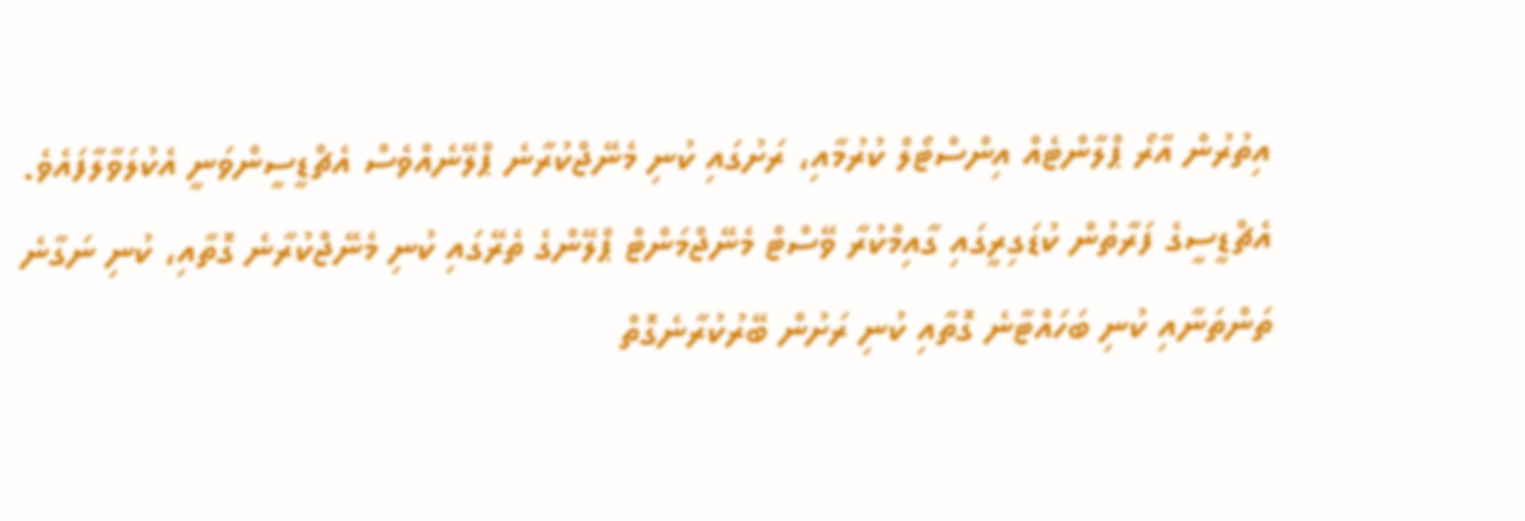އިތުރުން އާރޯ ޕްލާންޓެއް އިންސްޓޯލް ކުރުމާއި، ރަށުގައި ކުނި މެނޭޖްކުރާނެ ޕްލޭނެއްވެސް އެޗްޑީސީންވަނީ އެކުލަވާލާފައެވެ.
އެޗްޑީސީގެ ފަރާތުން ކުޑަގިރީގައި ގާއިމްކުރާ ވޭސްޓް މެނޭޖްމަންޓް ޕްލޭންގެ ތެރޭގައި ކުނި މެނޭޖްކުރާނެ ގޮތާއި، ކުނި ނަގާނެ ތަންތަނާއި ކުނި ބަހައްޓާނެ ގޮތާއި ކުނި ރަށުން ބޭރުކުރާނެގޮތް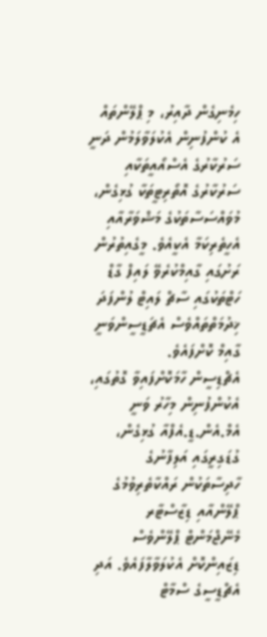ހިމެނިގެން ދާއިރު، މި ޕްލޭންތައް އެ ކުންފުނިން އެކުލަވާލަމުން ދަނީ ސަރުކާރުގެ އެސްއޯއީތަކާއި ސަރުކާރުގެ އޮތޯރިޓީތަކާ ގުޅިގެން، މުވައްސަސާތަކުގެ މަޝްވަރާއާއި އެހީތެރިކަމާ އެކީއެވެ. މީގެއިތުރުން ރަށުގައި ގާއިމްކުރެވޭ ލައިފް ގާޑް ހަޓްތަކުގައި ސާޗް ލައިޓް ލުންފަދަ ޚިދުމަތްތައްވެސް އެޗަޑީސީންވަނީ ގާއިމް ކޮށްފައެވެ.
އެޗްޑިސީން ހާމަކޮށްފައިވާ ގޮތުގައި، އެކުންފުނިން މިހާރު ވަނީ އެމް.އެން.ޑީ.އެފްއާ ގުޅިގެން، ގުޑަގިރީގައި އަލިފާނުގެ ހާދިސާތަކުން ރައްކާތެރިވުމުގެ ޕްލޭންއާއި ޑިޒާސްޓާރ މެނޭޖްމަންޓް ޕްލޭންވެސް ޑިޒައިންކޮށް އެކުލަވާލާފައެވެ. އަދި އެޗްޑީސީގެ ސްމާޓް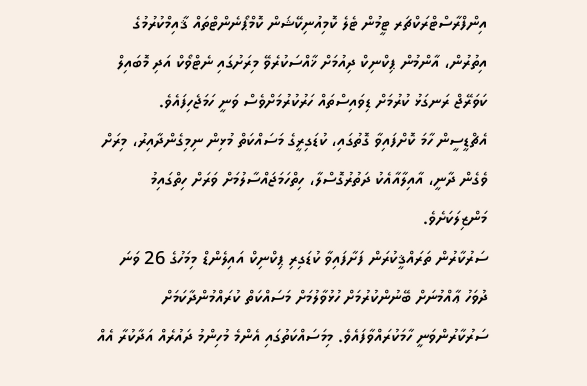އިންފްރާސްޓްރަކްޗަރ ޓީމުން ޓެލެ ކޮމިއުނިކޭޝަން ކޮމްޕޯނެންޓްތައް ޤާއިމްކުރުމުގެ އިތުރުން، އާންމުން ޕިކްނިކް ދިއުމަށް ޚާއްސަކުރެވޭ މިރަށުގައި ނެޓްވޯކް އަދި މޮބައިލް ކަވަރޭޖް ރަނގަޅު ކުރުމަށް ޑިވައިސްތައް ހަރުކުރުމަށްވެސް ވަނީ ހަމަޖެހިފައެވެ.
އެޗްޑީސީން ހާމަ ކޮށްފައިވާ ގޮތުގައި، ކުޑަގިރީގެ މަސައްކަތް މުޅިން ނިމިގެންދާއިރު، މިރަށް ވެގެން ދާނީ، އާއިލާއާއެކު ދަތުރުގޮސްލާ، ހިތްހަމަޖައްސާލުމަށް ވަރަށް ހިތްގައިމު މަންޒިލަކަށެވެ.
ސަރުކާރުން ތަރައްޤީކުރަން ފަށާފައިވާ ކުޑަގިރި ޕިކްނިކް އައިލެންޑް މިމަހުގެ 26 ވަނަ ދުވަހު ޢާއްމުނަށް ބޭނުންކުރުމަށް ހުޅުވާލުމަށް މަސައްކަތް ކުރައްމުންދާކަމަށް ސަރުކާރުންވަނީ ހާމަކުރައްވާފައެވެ. މިމަސައްކަތުގައި އެންމެ މުހިންމު ދައުރެއް އަދާކުރާ އެއް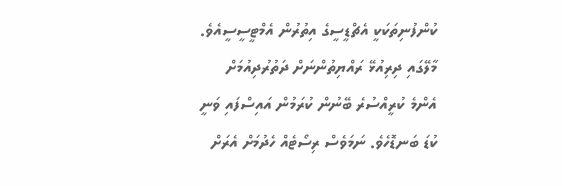ކުންފުނިތަކަކީ އެޗްޑީސީގެ އިތުރުން އެމްޓީސީސީއެވެ.
މާލޭގައި ދިރިއުޅޭ ރައްޔިތުންނަށް ދަތުރުދިއުމަށް އެންމެ ކުރީއްސުރެ ބޭނުން ކުރަމުން އައިސްފައި ވަނީ ކުޑަ ބަނޑޮހެވެ. ނަމަވެސް ރިސޯޓެއް ހެދުމަށް އެރަށް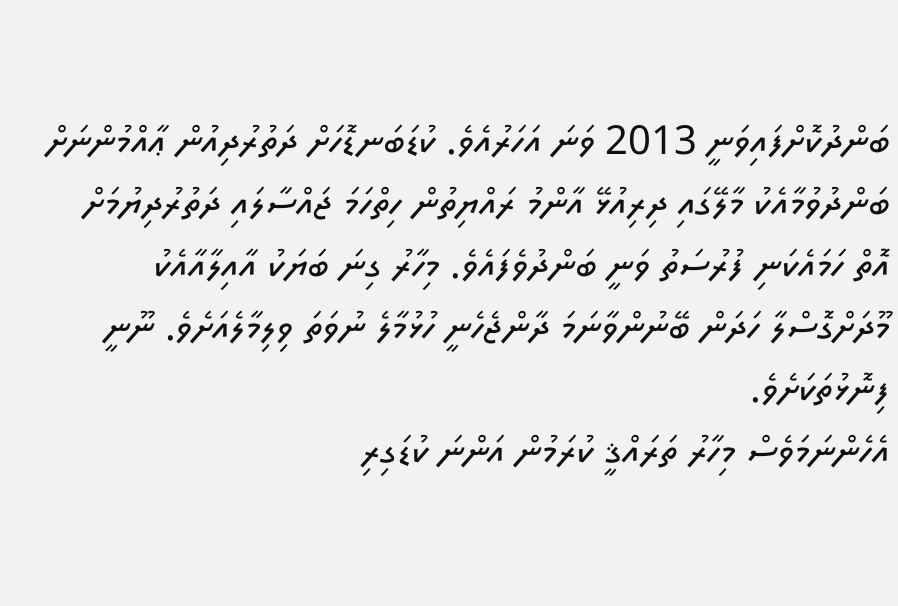ބަންދުކޮށްފައިވަނީ 2013 ވަނަ އަހަރުއެވެ. ކުޑަބަނޑޮހަށް ދަތުރުދިއުން ޢާއްމުންނަށް ބަންދުވުމާއެކު މާލޭގައި ދިރިއުޅޭ އާންމު ރައްޔިތުން ހިތްހަމަ ޖައްސާލައި ދަތުރުދިޔުމަށް އޮތް ހަމައެކަނި ފުރުސަތު ވަނީ ބަންދުވެފައެވެ. މިހާރު ގިނަ ބަޔަކު އާއިލާއާއެކު މޫދަށްގޮސްލާ ހަދަން ބޭނުންވާނަމަ ދާންޖެހެނީ ހުޅުމާލެ ނުވަތަ ވިލިމާލެއަށެވެ. ނޫނީ ފިނޮޅުތަކަށެވެ.
އެހެންނަމަވެސް މިހާރު ތަރައްޤީ ކުރަމުން އަންނަ ކުޑަގިރި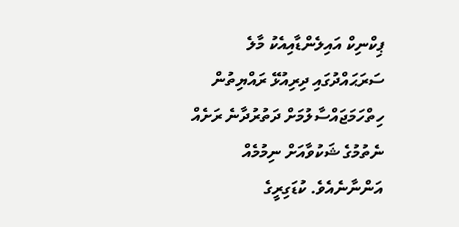ޕިކްނިކް އައިލެންޑާއިއެކު މާލެ ސަރަޙައްދުގައި ދިރިއުޅޭ ރައްޔިތުން ހިތްހަމަޖައްސާލުމަށް ދަތުރުދާނެ ރަށެއް ނެތުމުގެ ޝަކުވާއަށް ނިމުމެއް އަންނާނެއެވެ. ކުޑަގިރީގެ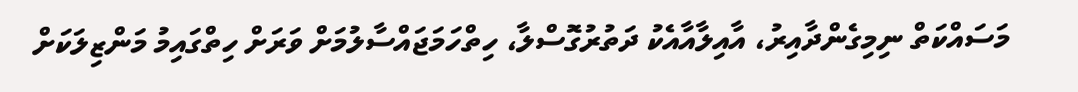މަސައްކަތް ނިމިގެންދާއިރު، އާއިލާއާއެކު ދަތުރުގޮސްލާ، ހިތްހަމަޖައްސާލުމަށް ވަރަށް ހިތްގައިމު މަންޒިލަކަށް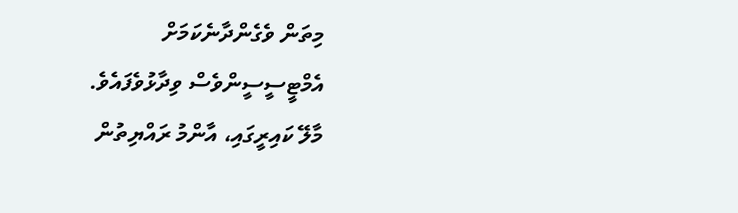މިތަން ވެގެންދާނެކަމަށް އެމްޓީސީސީންވެސް ވިދާޅުވެފައެވެ.
މާލޭ ކައިރީގައި، އާންމު ރައްޔިތުން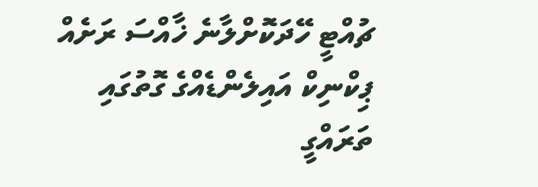ޗުއްޓީ ހޭދަކޮށްލާނެ ޚާއްސަ ރަށެއް ޕިކްނިކް އައިލެންޑެއްގެ ގޮތުގައި ތަރައްގީ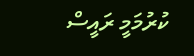ކުރުމަމީ ރައީސް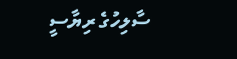ސާލިހުގެ ރިޔާސީ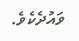ވައުދެކެވެ.